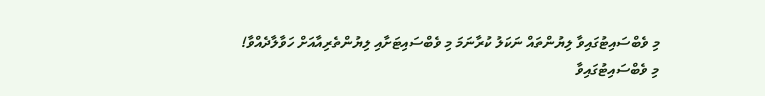މި ވެބްސައިޓުގައިވާ ލިޔުންތައް ނަކަލު ކުރާނަމަ މި ވެބްސައިޓަށާއި ލިޔުންތެރިއާއަށް ހަވާލާދެއްވާ!
މި ވެބްސައިޓުގައިވާ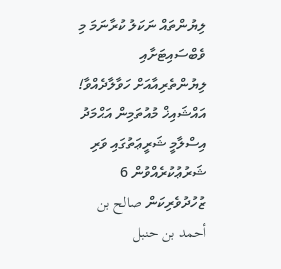ލިޔުންތައް ނަކަލު ކުރާނަމަ މި ވެބްސައިޓަށާއި ލިޔުންތެރިއާއަށް ހަވާލާދެއްވާ!
އައްޝައިޚް މުއުތަމިން އަޙްމަދު
އިސްލާމީ ޝަރީޢަތުގައި ވަރި ޝަރުޢުކުރެއްވުން 6
ޒުހުދުވެރިކަން صالح بن أحمد بن حنبل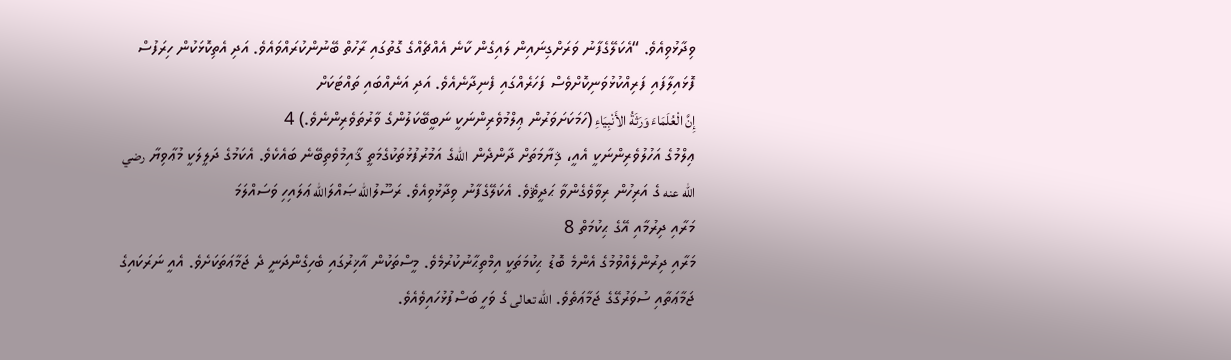ވިދާޅުވިއެވެ. “އެކަލޭގެފާނު ވަރަށްގިނައިން ލައިގެން ކާނެ އެއްޗެއްގެ ގޮތުގައި ރާހުތް ބޭނުންކުރައްވައެވެ. އަދި އެތިކޮޅަކުން ހިރަފުސް ފޮޅައިލާފައި ފަރިއްކުޅުވަނިކޮށްވެސް ފަހަރެއްގައި ފެނިދާނެއެވެ. އަދި އަނެއްބައި ތައްޓަކަށް
إِنَّ الْعُلَمَاءَ وَرَثَةُ الأَنْبِيَاءِ (ހަމަކަށަވަރުން ޢިލްމުވެރިންނަކީ ނަބީބޭކަލުންގެ ވާރުތަވެރިންނެވެ.) 4
ޢިލްމުގެ އަހުލުވެރިންނަކީ އެއީ، ޤިޔާމަތަށް ދާންދެން اللهގެ އަމުރުފުޅުތަކުގެމަތީ ޤާއިމުވެތިބޭނެ ބައެކެވެ. އެކަމުގެ ދަލީލަކީ މުޢާވިޔާ رضي الله عنه ގެ އަރިހުން ރިވާވެގެންވާ ޙަދީޘެވެ. އެކަލޭގެފާނު ވިދާޅުވިއެވެ. ރަސޫލުالله ޞައްލަالله ޢަލައިހި ވަސައްލަމަ
މަރާއި ދިރުމާއި އޭގެ ޙިކުމަތް 8
މަރާއި ދިރުންލެއްވުމުގެ އެންމެ ބޮޑު ޙިކުމަތަކީ އިމްތިޙާނުކުރުމެވެ. މީސްތަކުން އާޚިރުގައި ބެހިގެންދަނީ ދެ ޖަމާޢަތަކަށެވެ. އެއީ ނަރަކައިގެ ޖަމާޢަތާއި ސުވަރުގޭގެ ޖަމާޢަތެވެ. الله تعالى ގެ ވަހީ ބަސްފުޅުހައިވެއެވެ.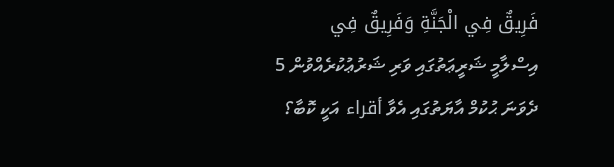فَرِيقٌ فِي الْجَنَّةِ وَفَرِيقٌ فِي
އިސްލާމީ ޝަރީޢަތުގައި ވަރި ޝަރުޢުކުރެއްވުން 5
ދެވަނަ ޙުކުމް އާޔަތުގައި އެވާ أقراء އަކީ ކޮބާ؟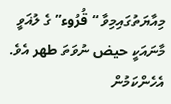މިއާޔަތުގައިމިވާ “قُرُوء” ގެ ލުޣަވީ މާނައަކީ حيض ނުވަތަ طهر އެވެ. އެހެންކަމުން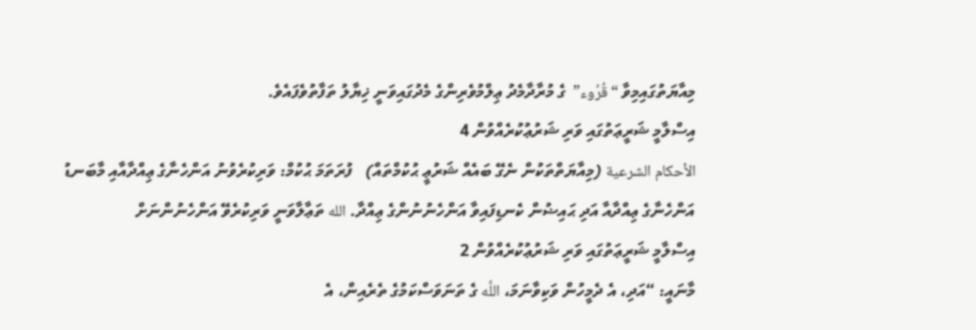މިއާޔަތުގައިމިވާ “قُرُوء”  ގެ މުރާދާމެދު ޢިލްމުވެރިންގެ މެދުގައިވަނީ ޚިޔާލު ތަފާތުވެފައެވެ.
އިސްލާމީ ޝަރީޢަތުގައި ވަރި ޝަރުޢުކުރެއްވުން 4
الأحكام الشرعية (މިއާޔަތްތަކުން ނެގޭ ބައެއް ޝަރުޢީ ޙުކުމްތައް)   ފުރަތަމަ ޙުކުމް: ވަރިކުރެވުނު އަންހެނާގެ ޢިއްދާއާއި މާބަނޑު އަންހެނާގެ ޢިއްދާއާ އަދި ޙައިޟުން ކެނޑިފައިވާ އަންހެނުނުންގެ ޢިއްދާ. الله ތަޢާލާވަނީ ވަރިކުރެވޭ އަންހެނުންނަށް
އިސްލާމީ ޝަރީޢަތުގައި ވަރި ޝަރުޢުކުރެއްވުން 2
މާނައީ: “އަދި، އެ ދެމީހުން ވަކިވާނަމަ، اللَّه ގެ ތަނަވަސްކަމުގެ ތެރެއިން، އެ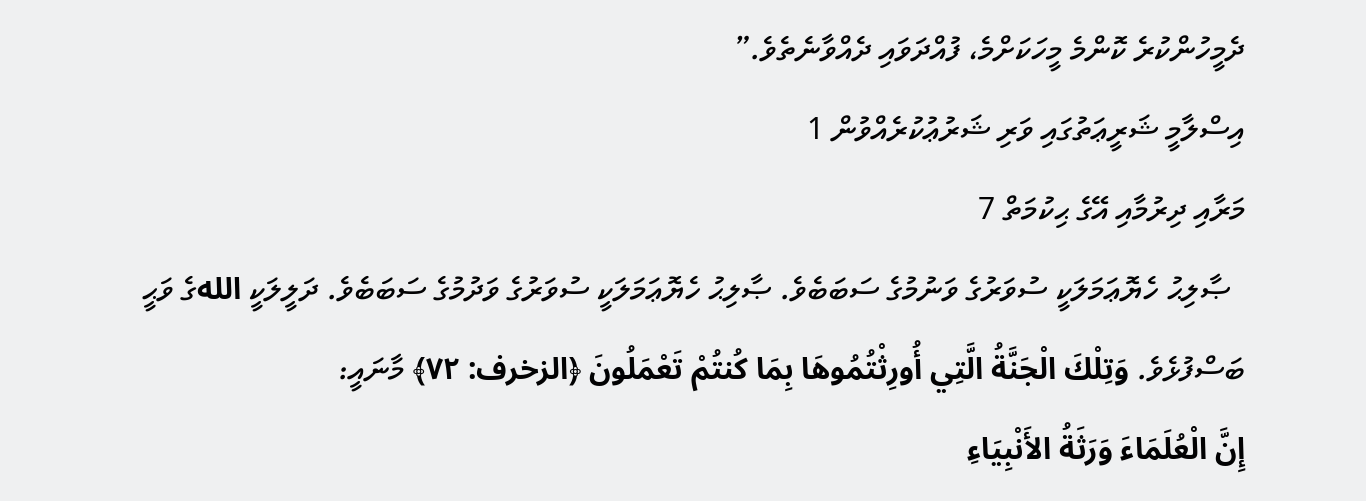ދެމީހުންކުރެ ކޮންމެ މީހަކަށްމެ، ފުއްދަވައި ދެއްވާނެތެވެ.”
އިސްލާމީ ޝަރީޢަތުގައި ވަރި ޝަރުޢުކުރެއްވުން 1
މަރާއި ދިރުމާއި އޭގެ ޙިކުމަތް 7
  ޞާލިޙު ހެޔޮޢަމަލަކީ ސުވަރުގެ ވަނުމުގެ ސަބަބެވެ. ޞާލިޙު ހެޔޮޢަމަލަކީ ސުވަރުގެ ވަދުމުގެ ސަބަބެވެ. ދަލީލަކީ اللهގެ ވަޙީ ބަސްފުޅެވެ. وَتِلْكَ الْجَنَّةُ الَّتِي أُورِثْتُمُوهَا بِمَا كُنتُمْ تَعْمَلُونَ ﴿الزخرف: ٧٢﴾ މާނައީ:
إِنَّ الْعُلَمَاءَ وَرَثَةُ الأَنْبِيَاءِ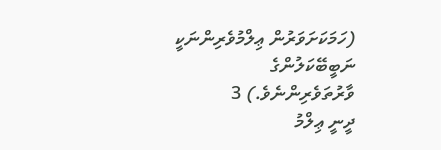(ހަމަކަށަވަރުން ޢިލްމުވެރިންނަކީ ނަބީބޭކަލުންގެ ވާރުތަވެރިންނެވެ.) 3
ދީނީ ޢިލްމު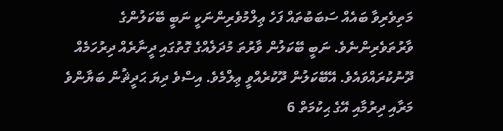މަތިވެރިވާ ބައެއް ސަބަބުތައް ފަހެ ޢިލްމުވެރިންނަކީ ނަބީ ބޭކަލުންގެ ވާރުތަވެރިންނެވެ. ނަބީ ބޭކަލުން ވާރުތަ މުދަލެއްގެ ގޮތުގައި ދީނާރެއް ދިރުހަމެއް ދޫނުކުރައްވައެވެ. އޭބޭކަލުން ދޫކުރެއްވީ ޢިލްމެވެ. އިސްވެ ދިޔަ ޙަދީޘުން ބަޔާންވެ
މަރާއި ދިރުމާއި އޭގެ ޙިކުމަތް 6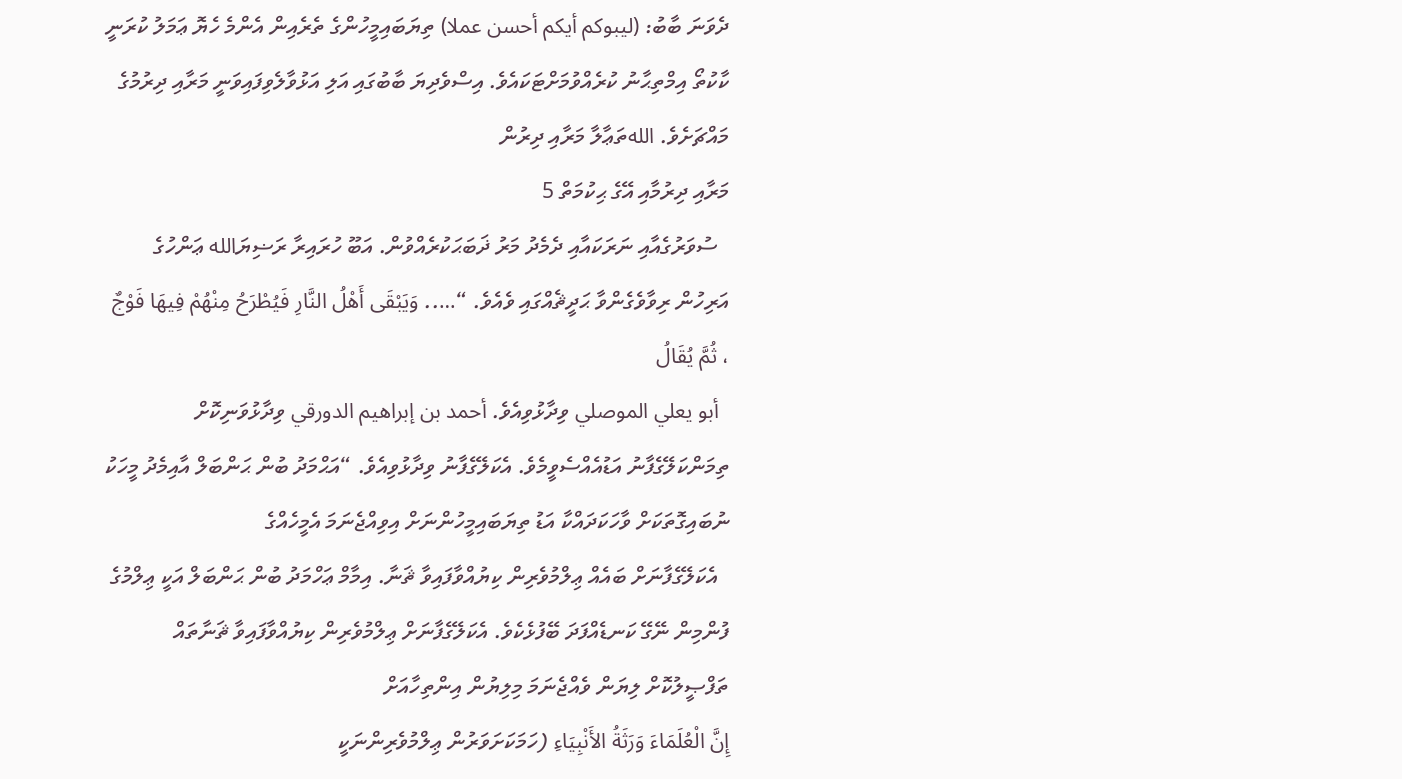ދެވަނަ ބާބު: (ليبوكم أيكم أحسن عملا) ތިޔަބައިމީހުންގެ ތެރެއިން އެންމެ ހެޔޮ ޢަމަލު ކުރަނީ ކާކުތޯ އިމްތިޙާނު ކުރެއްވުމަށްޓަކައެވެ. އިސްވެދިޔަ ބާބުގައި އަލި އަޅުވާލެވިފައިވަނީ މަރާއި ދިރުމުގެ މައްޗަށެވެ. اللهތަޢާލާ މަރާއި ދިރުން
މަރާއި ދިރުމާއި އޭގެ ޙިކުމަތް 5
  ސުވަރުގެއާއި ނަރަކައާއި ދެމެދު މަރު ޛަބަޙަކުރެއްވުން. އަބޫ ހުރައިރާ ރަޟިޔަالله ޢަންހުގެ އަރިހުން ރިވާވެގެންވާ ޙަދީޘެއްގައި ވެއެވެ. “….. وَيَبْقَى أَهْلُ النَّارِ فَيُطْرَحُ مِنْهُمْ فِيهَا فَوْجٌ ، ثُمَّ يُقَالُ
  أبو يعلي الموصلي ވިދާޅުވިއެވެ. أحمد بن إبراهيم الدورقي ވިދާޅުވަނިކޮށް ތިމަންކަލޭގެފާނު އަޑުއެއްސެވީމެވެ. އެކަލޭގެފާނު ވިދާޅުވިއެވެ. “އަޙްމަދު ބުން ޙަންބަލް އާއިމެދު މީހަކު ނުބައިގޮތަކަށް ވާހަކަދައްކާ އަޑު ތިޔަބައިމީހުންނަށް އިވިއްޖެނަމަ އެމީހެއްގެ
  އެކަލޭގެފާނަށް ބައެއް ޢިލްމުވެރިން ކިޔުއްވާފައިވާ ޘަނާ. އިމާމް ޢަހްމަދު ބުން ޙަންބަލް އަކީ ޢިލްމުގެ ފުންމިން ނޭގޭ ކަނޑެއްފަދަ ބޭފުޅެކެވެ. އެކަލޭގެފާނަށް ޢިލްމުވެރިން ކިޔުއްވާފައިވާ ޘަނާތައް ތަފްޞީލުކޮށް ލިޔަން ވެއްޖެނަމަ މިލިޔުން އިންތިހާއަށް
إِنَّ الْعُلَمَاءَ وَرَثَةُ الأَنْبِيَاءِ (ހަމަކަށަވަރުން ޢިލްމުވެރިންނަކީ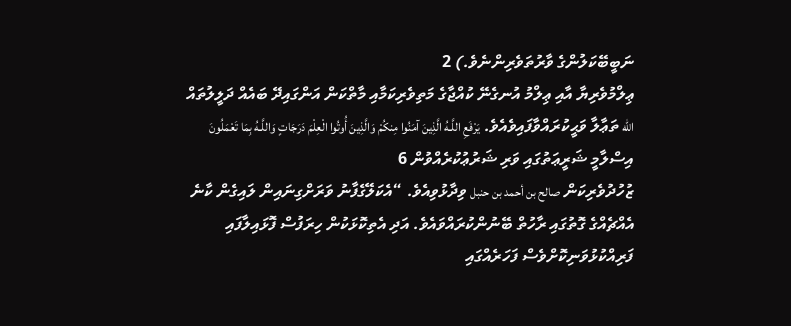ނަބީބޭކަލުންގެ ވާރުތަވެރިންނެވެ.) 2
ޢިލްމުވެރިޔާ އާއި ޢިލްމު އުނގެނޭ ކުއްޖާގެ މަތިވެރިކަމާއި މާތްކަން އަންގައިދޭ ބައެއް ދަލީލުތައް الله ތަޢާލާ ވަޙީކުރައްވާފައިވެއެވެ. يَرْفَعِ اللَّـهُ الَّذِينَ آمَنُوا مِنكُمْ وَالَّذِينَ أُوتُوا الْعِلْمَ دَرَجَاتٍ وَاللَّـهُ بِمَا تَعْمَلُونَ
އިސްލާމީ ޝަރީޢަތުގައި ވަރި ޝަރުޢުކުރެއްވުން 6
ޒުހުދުވެރިކަން صالح بن أحمد بن حنبل ވިދާޅުވިއެވެ. “އެކަލޭގެފާނު ވަރަށްގިނައިން ލައިގެން ކާނެ އެއްޗެއްގެ ގޮތުގައި ރާހުތް ބޭނުންކުރައްވައެވެ. އަދި އެތިކޮޅަކުން ހިރަފުސް ފޮޅައިލާފައި ފަރިއްކުޅުވަނިކޮށްވެސް ފަހަރެއްގައި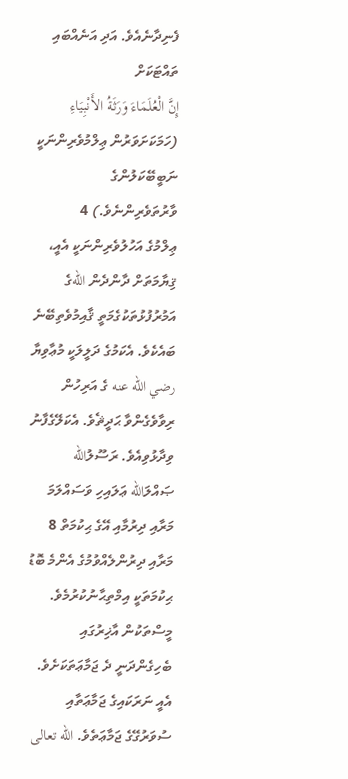ފެނިދާނެއެވެ. އަދި އަނެއްބައި ތައްޓަކަށް
إِنَّ الْعُلَمَاءَ وَرَثَةُ الأَنْبِيَاءِ (ހަމަކަށަވަރުން ޢިލްމުވެރިންނަކީ ނަބީބޭކަލުންގެ ވާރުތަވެރިންނެވެ.) 4
ޢިލްމުގެ އަހުލުވެރިންނަކީ އެއީ، ޤިޔާމަތަށް ދާންދެން اللهގެ އަމުރުފުޅުތަކުގެމަތީ ޤާއިމުވެތިބޭނެ ބައެކެވެ. އެކަމުގެ ދަލީލަކީ މުޢާވިޔާ رضي الله عنه ގެ އަރިހުން ރިވާވެގެންވާ ޙަދީޘެވެ. އެކަލޭގެފާނު ވިދާޅުވިއެވެ. ރަސޫލުالله ޞައްލަالله ޢަލައިހި ވަސައްލަމަ
މަރާއި ދިރުމާއި އޭގެ ޙިކުމަތް 8
މަރާއި ދިރުންލެއްވުމުގެ އެންމެ ބޮޑު ޙިކުމަތަކީ އިމްތިޙާނުކުރުމެވެ. މީސްތަކުން އާޚިރުގައި ބެހިގެންދަނީ ދެ ޖަމާޢަތަކަށެވެ. އެއީ ނަރަކައިގެ ޖަމާޢަތާއި ސުވަރުގޭގެ ޖަމާޢަތެވެ. الله تعالى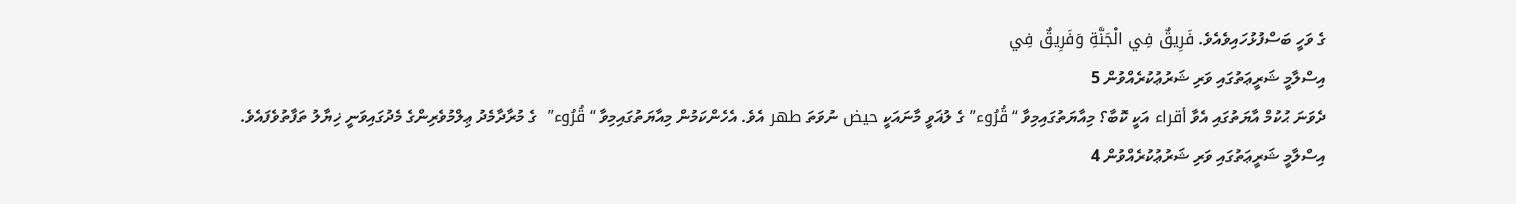ގެ ވަހީ ބަސްފުޅުހައިވެއެވެ. فَرِيقٌ فِي الْجَنَّةِ وَفَرِيقٌ فِي
އިސްލާމީ ޝަރީޢަތުގައި ވަރި ޝަރުޢުކުރެއްވުން 5
ދެވަނަ ޙުކުމް އާޔަތުގައި އެވާ أقراء އަކީ ކޮބާ؟ މިއާޔަތުގައިމިވާ “قُرُوء” ގެ ލުޣަވީ މާނައަކީ حيض ނުވަތަ طهر އެވެ. އެހެންކަމުން މިއާޔަތުގައިމިވާ “قُرُوء”  ގެ މުރާދާމެދު ޢިލްމުވެރިންގެ މެދުގައިވަނީ ޚިޔާލު ތަފާތުވެފައެވެ.
އިސްލާމީ ޝަރީޢަތުގައި ވަރި ޝަރުޢުކުރެއްވުން 4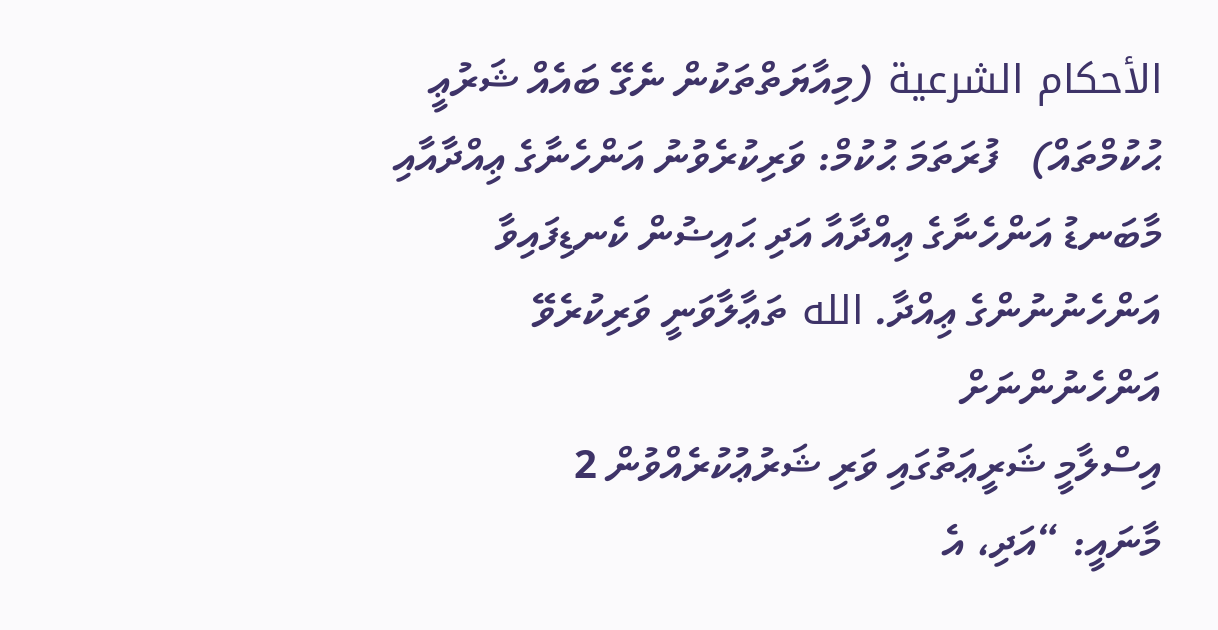الأحكام الشرعية (މިއާޔަތްތަކުން ނެގޭ ބައެއް ޝަރުޢީ ޙުކުމްތައް)   ފުރަތަމަ ޙުކުމް: ވަރިކުރެވުނު އަންހެނާގެ ޢިއްދާއާއި މާބަނޑު އަންހެނާގެ ޢިއްދާއާ އަދި ޙައިޟުން ކެނޑިފައިވާ އަންހެނުނުންގެ ޢިއްދާ. الله ތަޢާލާވަނީ ވަރިކުރެވޭ އަންހެނުންނަށް
އިސްލާމީ ޝަރީޢަތުގައި ވަރި ޝަރުޢުކުރެއްވުން 2
މާނައީ: “އަދި، އެ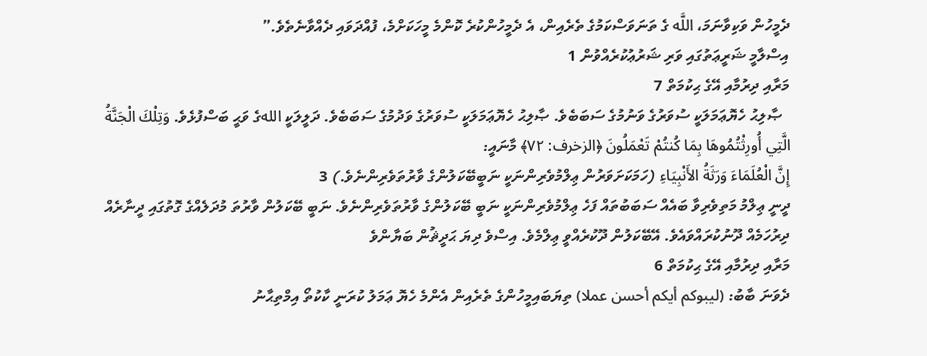ދެމީހުން ވަކިވާނަމަ، اللَّه ގެ ތަނަވަސްކަމުގެ ތެރެއިން، އެ ދެމީހުންކުރެ ކޮންމެ މީހަކަށްމެ، ފުއްދަވައި ދެއްވާނެތެވެ.”
އިސްލާމީ ޝަރީޢަތުގައި ވަރި ޝަރުޢުކުރެއްވުން 1
މަރާއި ދިރުމާއި އޭގެ ޙިކުމަތް 7
  ޞާލިޙު ހެޔޮޢަމަލަކީ ސުވަރުގެ ވަނުމުގެ ސަބަބެވެ. ޞާލިޙު ހެޔޮޢަމަލަކީ ސުވަރުގެ ވަދުމުގެ ސަބަބެވެ. ދަލީލަކީ اللهގެ ވަޙީ ބަސްފުޅެވެ. وَتِلْكَ الْجَنَّةُ الَّتِي أُورِثْتُمُوهَا بِمَا كُنتُمْ تَعْمَلُونَ ﴿الزخرف: ٧٢﴾ މާނައީ:
إِنَّ الْعُلَمَاءَ وَرَثَةُ الأَنْبِيَاءِ (ހަމަކަށަވަރުން ޢިލްމުވެރިންނަކީ ނަބީބޭކަލުންގެ ވާރުތަވެރިންނެވެ.) 3
ދީނީ ޢިލްމު މަތިވެރިވާ ބައެއް ސަބަބުތައް ފަހެ ޢިލްމުވެރިންނަކީ ނަބީ ބޭކަލުންގެ ވާރުތަވެރިންނެވެ. ނަބީ ބޭކަލުން ވާރުތަ މުދަލެއްގެ ގޮތުގައި ދީނާރެއް ދިރުހަމެއް ދޫނުކުރައްވައެވެ. އޭބޭކަލުން ދޫކުރެއްވީ ޢިލްމެވެ. އިސްވެ ދިޔަ ޙަދީޘުން ބަޔާންވެ
މަރާއި ދިރުމާއި އޭގެ ޙިކުމަތް 6
ދެވަނަ ބާބު: (ليبوكم أيكم أحسن عملا) ތިޔަބައިމީހުންގެ ތެރެއިން އެންމެ ހެޔޮ ޢަމަލު ކުރަނީ ކާކުތޯ އިމްތިޙާނު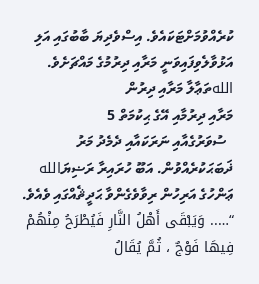ކުރެއްވުމަށްޓަކައެވެ. އިސްވެދިޔަ ބާބުގައި އަލި އަޅުވާލެވިފައިވަނީ މަރާއި ދިރުމުގެ މައްޗަށެވެ. اللهތަޢާލާ މަރާއި ދިރުން
މަރާއި ދިރުމާއި އޭގެ ޙިކުމަތް 5
  ސުވަރުގެއާއި ނަރަކައާއި ދެމެދު މަރު ޛަބަޙަކުރެއްވުން. އަބޫ ހުރައިރާ ރަޟިޔަالله ޢަންހުގެ އަރިހުން ރިވާވެގެންވާ ޙަދީޘެއްގައި ވެއެވެ. “….. وَيَبْقَى أَهْلُ النَّارِ فَيُطْرَحُ مِنْهُمْ فِيهَا فَوْجٌ ، ثُمَّ يُقَالُ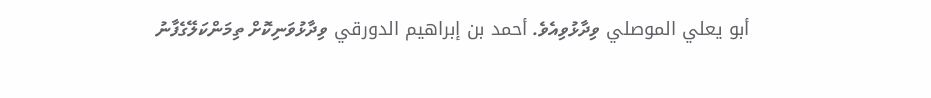أبو يعلي الموصلي ވިދާޅުވިއެވެ. أحمد بن إبراهيم الدورقي ވިދާޅުވަނިކޮށް ތިމަންކަލޭގެފާނު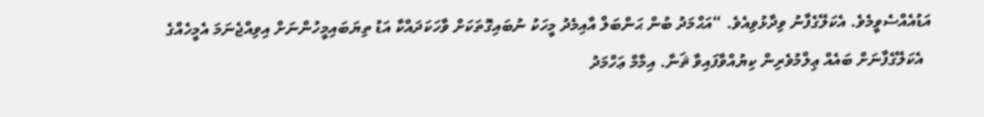އަޑުއެއްސެވީމެވެ. އެކަލޭގެފާނު ވިދާޅުވިއެވެ. “އަޙްމަދު ބުން ޙަންބަލް އާއިމެދު މީހަކު ނުބައިގޮތަކަށް ވާހަކަދައްކާ އަޑު ތިޔަބައިމީހުންނަށް އިވިއްޖެނަމަ އެމީހެއްގެ
  އެކަލޭގެފާނަށް ބައެއް ޢިލްމުވެރިން ކިޔުއްވާފައިވާ ޘަނާ. އިމާމް ޢަހްމަދު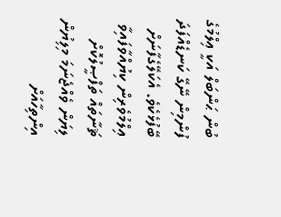ބުން ޙަންބަލް އަކީ ޢިލްމުގެ ފުންމިން ނޭގޭ ކަނޑެއްފަދަ ބޭފުޅެކެވެ. އެކަލޭގެފާނަށް ޢިލްމުވެރިން ކިޔުއްވާފައިވާ ޘަނާތައް ތަފްޞީލުކޮށް ލިޔަން ވެއްޖެނަމަ މިލިޔުން އިންތިހާއަށް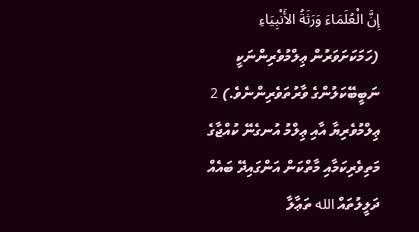إِنَّ الْعُلَمَاءَ وَرَثَةُ الأَنْبِيَاءِ (ހަމަކަށަވަރުން ޢިލްމުވެރިންނަކީ ނަބީބޭކަލުންގެ ވާރުތަވެރިންނެވެ.) 2
ޢިލްމުވެރިޔާ އާއި ޢިލްމު އުނގެނޭ ކުއްޖާގެ މަތިވެރިކަމާއި މާތްކަން އަންގައިދޭ ބައެއް ދަލީލުތައް الله ތަޢާލާ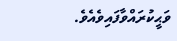ވަޙީކުރައްވާފައިވެއެވެ.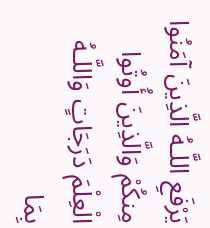يَرْفَعِ اللَّـهُ الَّذِينَ آمَنُوا مِنكُمْ وَالَّذِينَ أُوتُوا الْعِلْمَ دَرَجَاتٍ وَاللَّـهُ بِمَا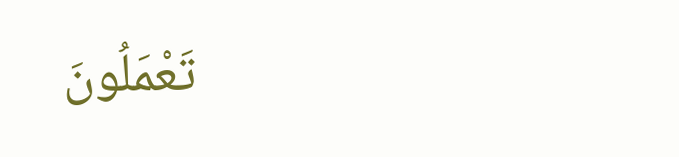تَعْمَلُونَ